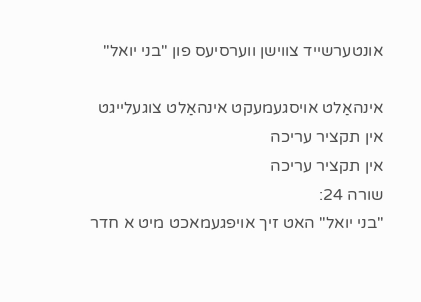אונטערשייד צווישן ווערסיעס פון "בני יואל"

אינהאַלט אויסגעמעקט אינהאַלט צוגעלייגט
אין תקציר עריכה
אין תקציר עריכה
שורה 24:
"בני יואל" האט זיך אויפגעמאכט מיט א חדר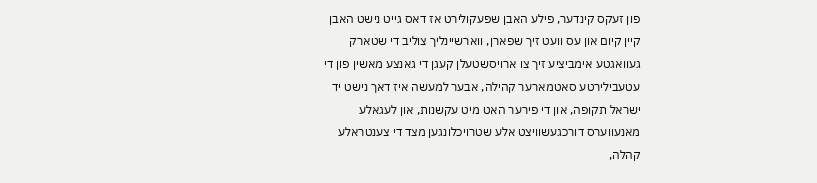פון זעקס קינדער, פילע האבן שפעקולירט אז דאס גייט נישט האבן קיין קיום און עס וועט זיך שפארן, ווארשיינליך צוליב די שטארק געוואגטע אימביציע זיך צו ארויסשטעלן קעגן די גאנצע מאשין פון די עטעבילירטע סאטמארער קהילה, אבער למעשה איז דאך נישט יד ישראל תקופה, און די פירער האט מיט עקשנות, און לעגאלע מאנעווערס דורכגעשוויצט אלע שטרויכלונגען מצד די צענטראלע קהלה,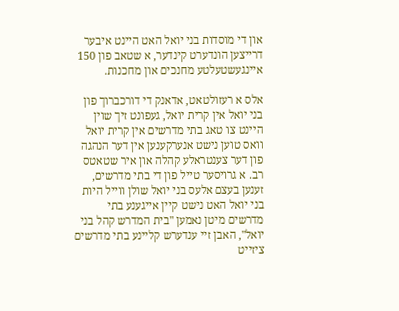און די מוסדות בני יואל האט היינט איבער דרייצען הונדערט קינדער, א שטאב פון 150 איינגעשטעלטע מחנכים און מחכנות.

אלס א רעזולטאט, אדאנק די דורכברוך פון בני יואל אין קרית יואל, געפונט זיך שוין היינט צו טאג בתי מדרשים אין קרית יואל וואס טוען נישט אנערקענען אין דער הנהגה פון דער צענטראלע קהלה און איר שטאטס רב. א גרויסער טייל פון די בתי מדרשים, זענען בעצם אלעס בני יואל שולן ווייל היות בני יואל האט נישט קיין אייגענע בתי מדרשים מיטן נאמען "בית המדרש קהל בני יואל", האבן זיי ענדערש קליינע בתי מדרשים ציזייט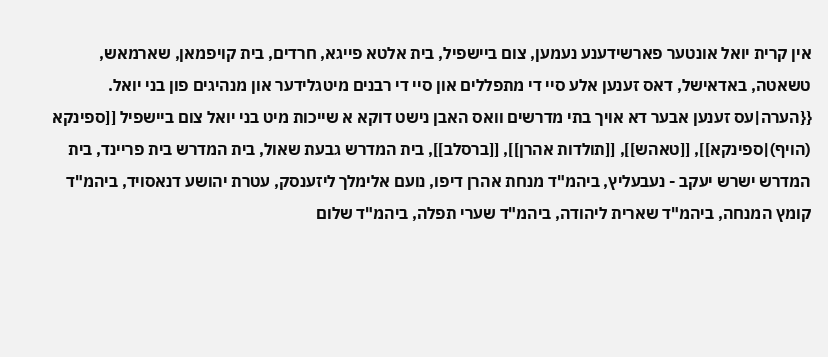אין קרית יואל אונטער פארשידענע נעמען, צום ביישפיל, בית אלטא פייגא, חרדים, בית קויפמאן, שארמאש, טשאטה, באדאישל, דאס זענען אלע סיי די מתפללים און סיי די רבנים מיטגלידער און מנהיגים פון בני יואל. {{הערה|עס זענען אבער דא אויך בתי מדרשים וואס האבן נישט דוקא א שייכות מיט בני יואל צום ביישפיל [[ספינקא (הויף)|ספינקא]], [[טאהש]], [[תולדות אהרן]], [[ברסלב]], בית המדרש גבעת שאול, בית המדרש בית פריינד, בית המדרש ישרש יעקב - נעבעליץ, ביהמ"ד מנחת אהרן דיפו, נועם אלימלך ליזענסק, עטרת יהושע דנאסויד, ביהמ"ד קומץ המנחה, ביהמ"ד שארית ליהודה, ביהמ"ד שערי תפלה, ביהמ"ד שלום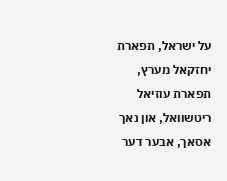על ישראל, תפארת יחזקאל מערץ, תפארת עוזיאל ריטשוואל, און נאך אסאך, אבער דער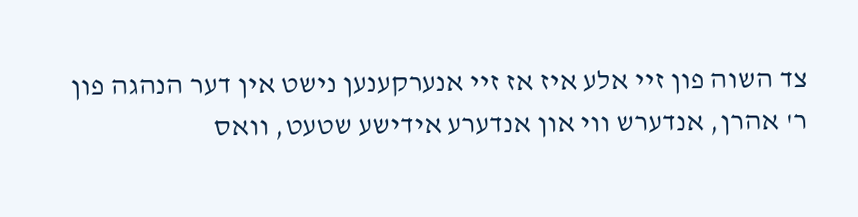צד השוה פון זיי אלע איז אז זיי אנערקענען נישט אין דער הנהגה פון ר' אהרן, אנדערש ווי און אנדערע אידישע שטעט, וואס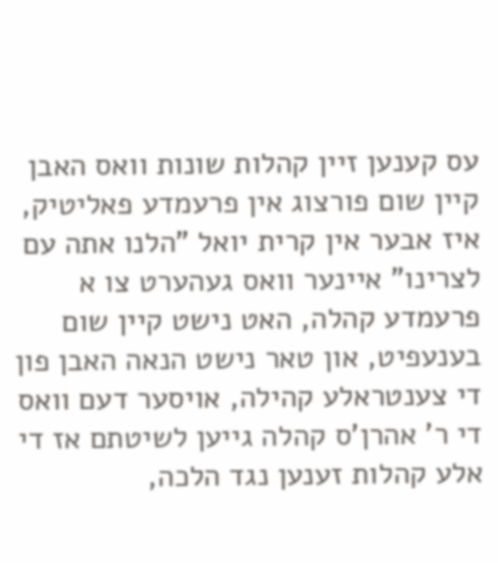עס קענען זיין קהלות שונות וואס האבן קיין שום פורצוג אין פרעמדע פאליטיק, איז אבער אין קרית יואל "הלנו אתה עם לצרינו" איינער וואס געהערט צו א פרעמדע קהלה, האט נישט קיין שום בענעפיט, און טאר נישט הנאה האבן פון די צענטראלע קהילה, אויסער דעם וואס די ר' אהרן'ס קהלה גייען לשיטתם אז די אלע קהלות זענען נגד הלכה,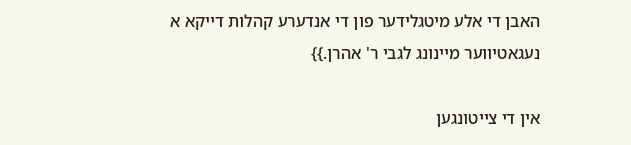האבן די אלע מיטגלידער פון די אנדערע קהלות דייקא א נעגאטיווער מיינונג לגבי ר' אהרן.}}

אין די צייטונגען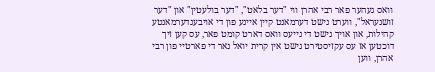וואס געהער פאר רבי אהרן ווי "דער בלאט", "דער בולעטין" און "דער זושנעראל", ווערט נישט דערמאנט קיין איינע פון די אויבענדערמאנטע קהילות, און אויך נישט די נייעס וואס דארט קומט פאר, עס קען זיך דוכטען אז עס עקזיסטירט נישט אין קרית יואל נאר די פארטיי פון רבי אהרן, ווען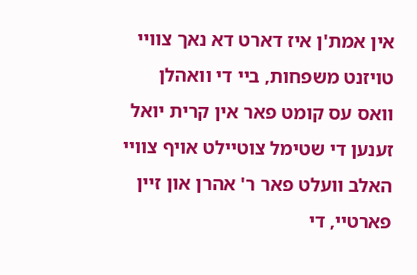אין אמת'ן איז דארט דא נאך צוויי טויזנט משפחות, ביי די וואהלן וואס עס קומט פאר אין קרית יואל זענען די שטימל צוטיילט אויף צוויי האלב וועלט פאר ר' אהרן און זיין פארטיי, די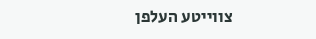צווייטע העלפן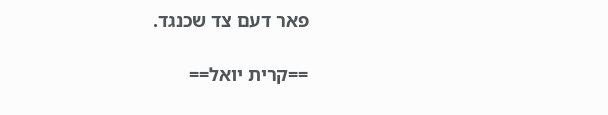פאר דעם צד שכנגד.

==קרית יואל==